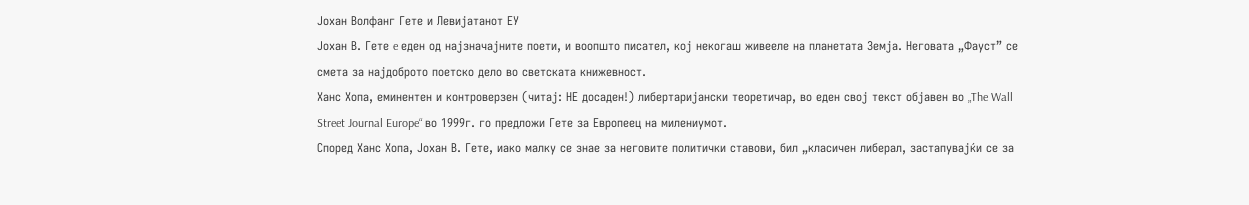Јохан Волфанг Гете и Левијатанот ЕУ
Јохан В. Гете e еден од најзначајните поети, и воопшто писател, кој некогаш живееле на планетата Земја. Неговата „Фауст” се смета за најдоброто поетско дело во светската книжевност.
Ханс Хопа, еминентен и контроверзен (читај: НЕ досаден!) либертаријански теоретичар, во еден свој текст објавен во „The Wall Street Journal Europe“ во 1999г. го предложи Гете за Европеец на милениумот.
Според Ханс Хопа, Јохан В. Гете, иако малку се знае за неговите политички ставови, бил „класичен либерал, застапувајќи се за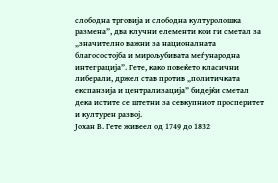слободна трговија и слободна културолошка размена”, два клучни елементи кои ги сметал за „значително важни за националната благосостојба и мирољубивата меѓународна интеграција”. Гете, како повеќето класични либерали, држел став против „политичката експанзија и централизација” бидејќи сметал дека истите се штетни за севкупниот просперитет и културен развој.
Јохан В. Гете живеел од 1749 до 1832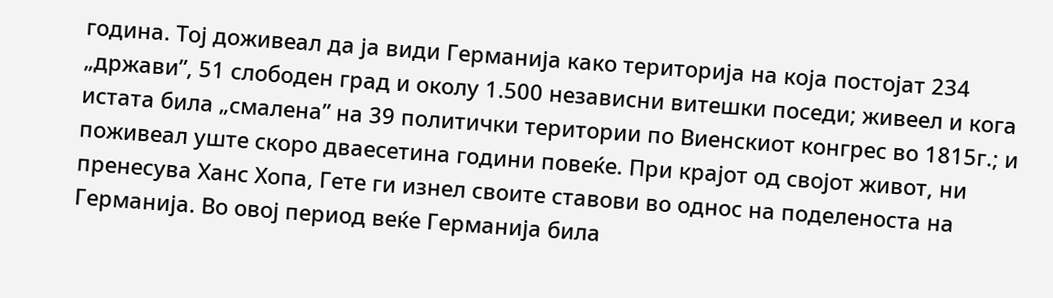година. Тој доживеал да ја види Германија како територија на која постојат 234 „држави”, 51 слободен град и околу 1.500 независни витешки поседи; живеел и кога истата била „смалена” на 39 политички територии по Виенскиот конгрес во 1815г.; и поживеал уште скоро дваесетина години повеќе. При крајот од својот живот, ни пренесува Ханс Хопа, Гете ги изнел своите ставови во однос на поделеноста на Германија. Во овој период веќе Германија била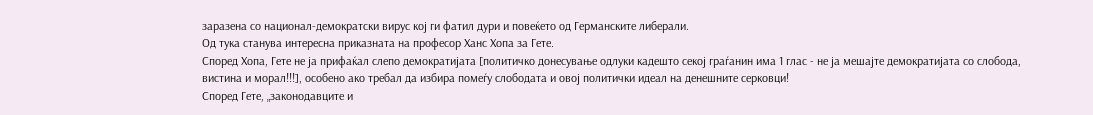заразена со национал-демократски вирус кој ги фатил дури и повеќето од Германските либерали.
Од тука станува интересна приказната на професор Ханс Хопа за Гете.
Според Хопа, Гете не ја прифаќал слепо демократијата [политичко донесување одлуки кадешто секој граѓанин има 1 глас - не ја мешајте демократијата со слобода, вистина и морал!!!], особено ако требал да избира помеѓу слободата и овој политички идеал на денешните серковци!
Според Гете, „законодавците и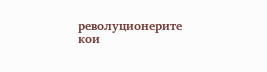револуционерите кои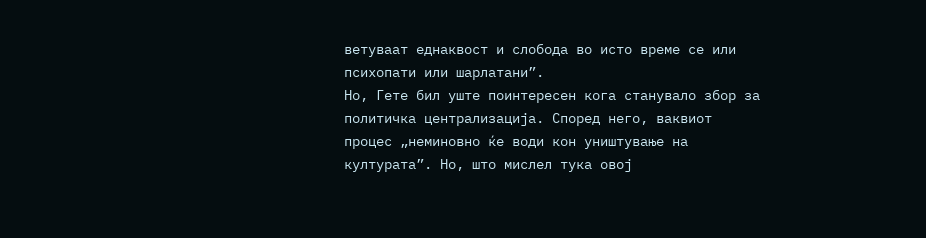ветуваат еднаквост и слобода во исто време се или психопати или шарлатани”.
Но, Гете бил уште поинтересен кога станувало збор за политичка централизација. Според него, ваквиот процес „неминовно ќе води кон уништување на културата”. Но, што мислел тука овој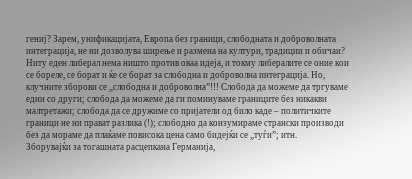гениј? Зарем, унификацијата, Европа без граници, слободната и доброволната интеграција, не ни дозволува ширење и размена на култури, традиции и обичаи? Ниту еден либерал нема ништо против оваа идеја, и токму либералите се оние кои се бореле, се борат и ќе се борат за слободна и доброволна интеграција. Но, клучните зборови се „слободна и доброволна”!!! Слобода да можеме да тргуваме едни со други; слобода да можеме да ги поминуваме границите без никакви малтретажи; слобода да се дружиме со пријатели од било каде – политичките граници не ни прават разлика (!); слободно да конзумираме странски производи без да мораме да плаќаме повисока цена само бидејќи се „туѓи”; итн.
Зборувајќи за тогашната расцепкана Германија,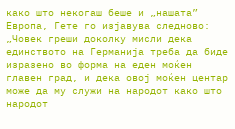како што некогаш беше и „нашата” Европа, Гете го изјавува следново: „Човек греши доколку мисли дека единството на Германија треба да биде изразено во форма на еден моќен главен град, и дека овој моќен центар може да му служи на народот како што народот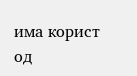има корист од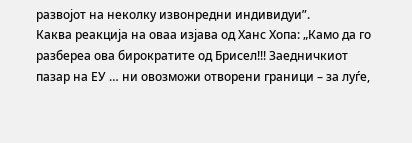развојот на неколку извонредни индивидуи”.
Каква реакција на оваа изјава од Ханс Хопа: „Камо да го разбереа ова бирократите од Брисел!!! Заедничкиот пазар на ЕУ … ни овозможи отворени граници – за луѓе,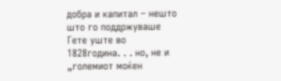добра и капитал – нешто што го поддржуваше Гете уште во 1828година. . . но, не и „големиот моќен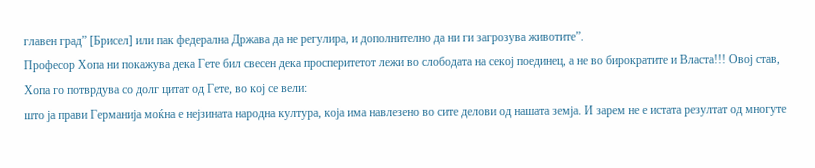главен град” [Брисел] или пак федерална Држава да не регулира, и дополнително да ни ги загрозува животите”.
Професор Хопа ни покажува дека Гете бил свесен дека просперитетот лежи во слободата на секој поединец, а не во бирократите и Власта!!! Овој став, Хопа го потврдува со долг цитат од Гете, во кој се вели:
што ја прави Германија моќна е нејзината народна култура, која има навлезено во сите делови од нашата земја. И зарем не е истата резултат од многуте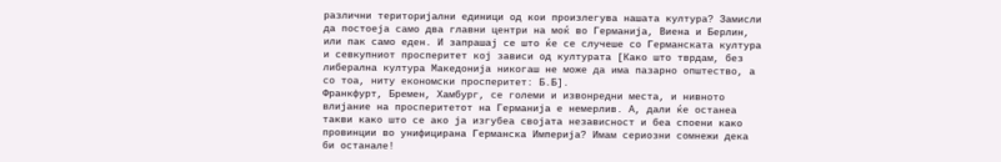различни територијални единици од кои произлегува нашата култура? Замисли да постоеја само два главни центри на моќ во Германија, Виена и Берлин, или пак само еден. И запрашај се што ќе се случеше со Германската култура и севкупниот просперитет кој зависи од културата [Како што тврдам, без либерална култура Македонија никогаш не може да има пазарно општество, а со тоа, ниту економски просперитет: Б.Б].
Франкфурт, Бремен, Хамбург, се големи и извонредни места, и нивното влијание на просперитетот на Германија е немерлив. А, дали ќе останеа такви како што се ако ја изгубеа својата независност и беа споени како провинции во унифицирана Германска Империја? Имам сериозни сомнежи дека би останале!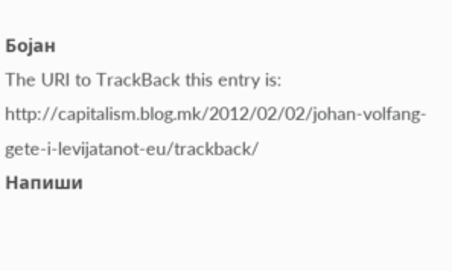Бојан
The URI to TrackBack this entry is: http://capitalism.blog.mk/2012/02/02/johan-volfang-gete-i-levijatanot-eu/trackback/
Напиши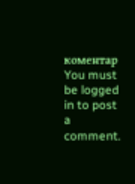коментар
You must be logged in to post a comment.